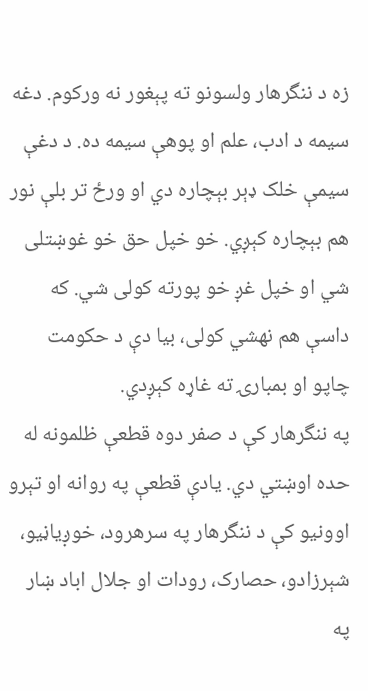زه د ننگرهار ولسونو ته پېغور نه ورکوم. دغه سیمه د ادب، علم او پوهې سیمه ده. د دغې سیمې خلک ډېر بېچاره دي او ورځ تر بلې نور هم بېچاره کېږي. خو خپل حق خو غوښتلی شي او خپل غږ خو پورته کولی شي. که داسې هم نهشي کولی، بیا دې د حکومت چاپو او بمبارۍ ته غاړه کېږدي.
په ننگرهار کې د صفر دوه قطعې ظلمونه له حده اوښتي دي. یادې قطعې په روانه او تېرو اوونیو کې د ننگرهار په سرهرود، خوږیاڼیو، شېرزادو، حصارک، رودات او جلال اباد ښار په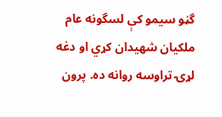گڼو سیمو کې لسگونه عام ملکیان شهیدان کړي او دغه لړۍ تراوسه روانه ده. پرون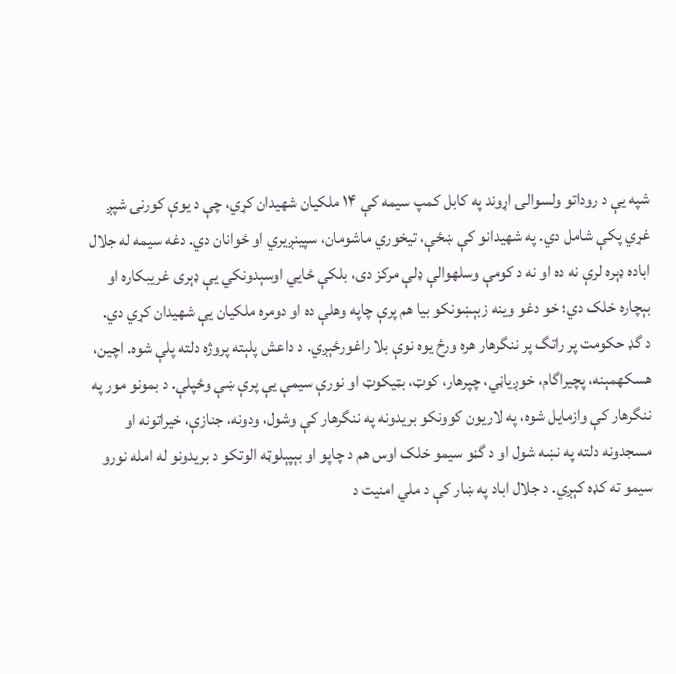شپه یې د روداتو ولسوالۍ اړوند په کابل کمپ سیمه کې ۱۴ ملکیان شهیدان کړي، چې د یوې کورنۍ شپږ غړي پکې شامل دي. په شهیدانو کې ښځې، تيخوري ماشومان، سپینږیري او ځوانان دي. دغه سیمه له جلال اباده ډېره لرې نه ده او نه د کومې وسلهوالې ډلې مرکز دی، بلکې ځايي اوسېدونکي یې ډېری غریبکاره او بېچاره خلک دي؛ خو دغو وینه زبېښونکو بیا هم پرې چاپه وهلې ده او دومره ملکیان یې شهیدان کړي دي.
د گډ حکومت پر راتگ پر ننگرهار هره ورځ یوه نوې بلا راغورځېږي. د داعش پلېته پروژه دلته پلې شوه. اچین، هسکهمېنه، پچیراگام، خوږیاڼي، چپرهار، کوټ، بټيکوټ او نورې سیمې یې پرې ښې وځپلې. د بمونو مور په ننگرهار کې وازمایل شوه، په لاریون کوونکو بریدونه په ننگرهار کې وشول، ودونه، جنازې، خیراتونه او مسجدونه دلته په نښه شول او د گڼو سیمو خلک اوس هم د چاپو او بېپېلوټه الوتکو د بریدونو له امله نورو سیمو ته کډه کېږي. د جلال اباد په ښار کې د ملي امنیت د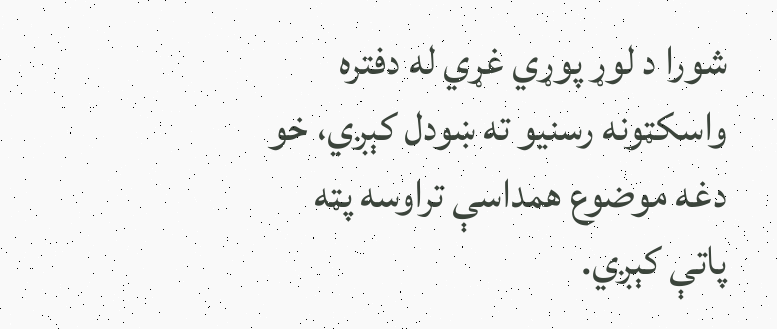شورا د لوړ پوړي غړي له دفتره واسکټونه رسنیو ته ښودل کېږي، خو دغه موضوع همداسې تراوسه پټه پاتې کېږي.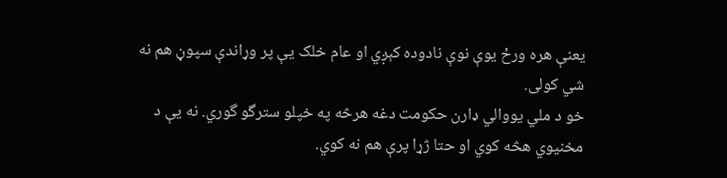یعنې هره ورځ یوې نوې نادوده کېږي او عام خلک یې پر وړاندې سپوڼ هم نه شي کولی.
خو د ملي یووالي ډارن حکومت دغه هرڅه په خپلو سترگو گوري. نه یې د مخنیوي هڅه کوي او حتا ژړا پرې هم نه کوي.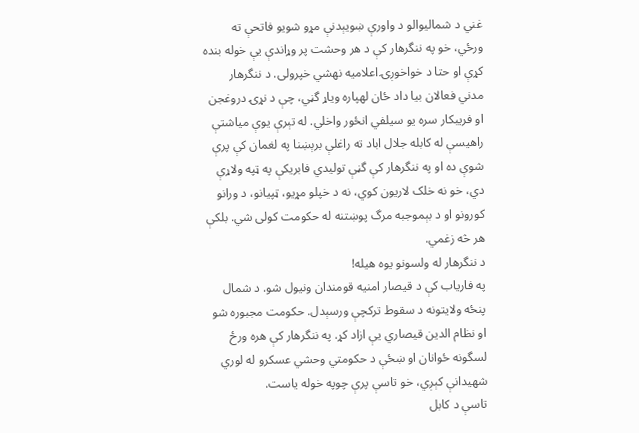غني د شماليوالو د واورې ښویېدنې مړو شویو فاتحې ته ورځي، خو په ننگرهار کې د هر وحشت پر وړاندې یې خوله بنده کړې او حتا د خواخوږۍ اعلامیه نهشي خپرولی. د ننگرهار مدني فعالان بیا داد ځان لهپاره ویاړ گڼي، چې د نړۍ دروغجن او فریبکار سره یو سیلفي انځور واخلي. له تېرې یوې میاشتې راهیسې له کابله جلال اباد ته راغلې برېښنا په لغمان کې پرې شوې ده او په ننگرهار کې گڼې تولیدي فابریکې په ټپه ولاړې دي، خو نه خلک لاریون کوي، نه د خپلو مړیو، ټپیانو، د ورانو کورونو او د بېموجبه مرگ پوښتنه له حکومت کولی شي. بلکې هر څه زغمي.
د ننگرهار له ولسونو یوه هیله!
په فاریاب کې د قیصار امنیه قومندان ونیول شو. د شمال پنځه ولایتونه د سقوط ترکچې ورسېدل. حکومت مجبوره شو او نظام الدین قیصاري یې ازاد کړ. په ننگرهار کې هره ورځ لسگونه ځوانان او ښځې د حکومتي وحشي عسکرو له لوري شهیدانې کېږي، خو تاسې پرې چوپه خوله یاست.
تاسې د کابل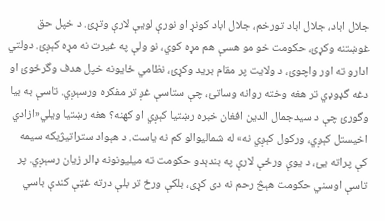جلال اباد، جلال اباد تورخم، جلال اباد کونړ او نورې لویې لارې وتړئ. د خپل حق غوښتنه وکړئ، حکومت خو مو هسې هم مړه کوي، نو ولې په غیرت نه مړه کېږئ. دولتي ادارو ته اور واچوئ، د ولایت پر مقام برید وکړئ، نظامي ځایونه خپل هدف وگرځوئ او دغه گډوډي تر هغه وخته روانه وساتئ، چې ستاسې غږ تر مفکره ورسېږي. تاسې به بیا وگورئ چې د سیدجمال الدین افغان خبره رښتیا کېږي او کهنه؟ هغه رښتیا ویلي«ازادي اخیستل کېږي، ورکول کېږي نه» له شماليوالو کم نه یاست. د هېواد ستراتیژیکه سیمه کې پراته یئ، د یوې ورځې لارې په بندېدو حکومت ته میلیونونه ډالر زیان رسېږي. پر تاسې اوسني حکومت هېڅ رحم نه دی کړی، بلکې ورځ تر بلې درته غټې کندې باسي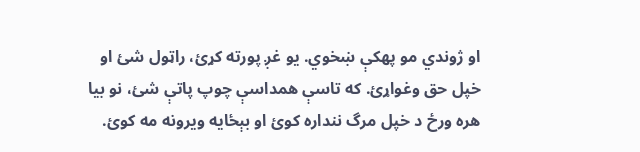او ژوندي مو پهکې ښخوي. یو غږ پورته کړئ، راټول شئ او خپل حق وغواړئ. که تاسې همداسې چوپ پاتې شئ، نو بیا هره ورځ د خپل مرگ ننداره کوئ او بېځایه ویرونه مه کوئ.